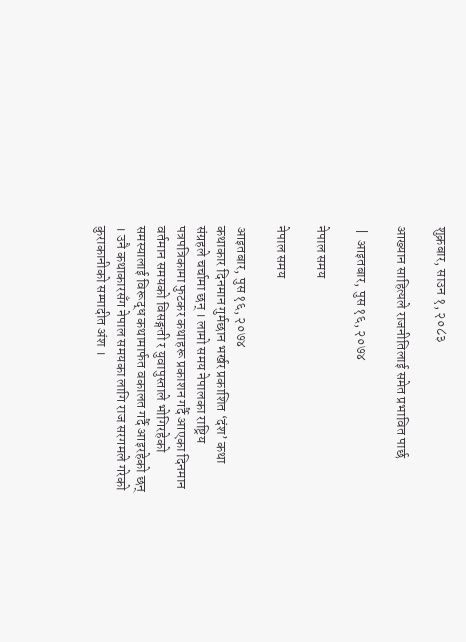शुक्रबार, साउन १, २०८३

आख्यान साहित्यले राजनीतिलाई समेत प्रभावित पार्छ

 |  आइतबार, पुस १६, २०७४

नेपाल समय

नेपाल समय

आइतबार, पुस १६, २०७४
कथाकार दिनमान गुर्मछान भर्खर प्रकाशित ‘दंश’ कथा संग्रहले चर्चामा छन् । लामो समय नेपालका राष्ट्रिय पत्रपत्रिकामा फुटकर कथाहरू प्रकाशन गर्दै आएका दिनमान वर्तमान समयको विसङ्गती र युवापुस्ताले भोगिरहेको समस्यालाई विरूद्ध कथामार्फत वकालत गर्दै आइरहेको छन् । उनै कथाकारसँग नेपाल समयका लागि राज सरगमले गरेको कुराकानीको सम्पादीत अंश ।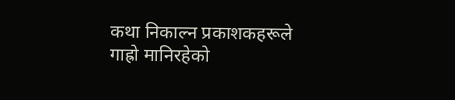कथा निकाल्न प्रकाशकहरूले गाह्रो मानिरहेको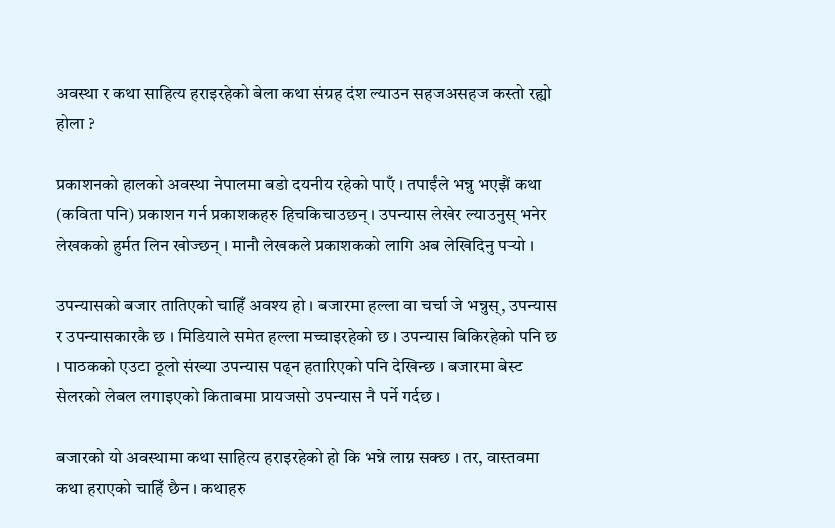अवस्था र कथा साहित्य हराइरहेको बेला कथा संग्रह दंश ल्याउन सहजअसहज कस्तो रह्यो होला ?

प्रकाशनको हालको अवस्था नेपालमा बडो दयनीय रहेको पाएँ । तपाईंले भन्नु भएझैं कथा (कविता पनि) प्रकाशन गर्न प्रकाशकहरु हिचकिचाउछन् । उपन्यास लेखेर ल्याउनुस् भनेर लेखकको हुर्मत लिन खोज्छन् । मानौ लेखकले प्रकाशकको लागि अब लेखिदिनु पर्‍यो ।

उपन्यासको बजार तातिएको चाहिँ अवश्य हो । बजारमा हल्ला वा चर्चा जे भन्नुस्, उपन्यास र उपन्यासकारकै छ । मिडियाले समेत हल्ला मच्चाइरहेको छ । उपन्यास बिकिरहेको पनि छ । पाठकको एउटा ठूलो संख्या उपन्यास पढ्न हतारिएको पनि देखिन्छ । बजारमा बेस्ट सेलरको लेबल लगाइएको किताबमा प्रायजसो उपन्यास नै पर्ने गर्दछ ।

बजारको यो अवस्थामा कथा साहित्य हराइरहेको हो कि भन्ने लाग्न सक्छ । तर, वास्तवमा कथा हराएको चाहिँ छैन । कथाहरु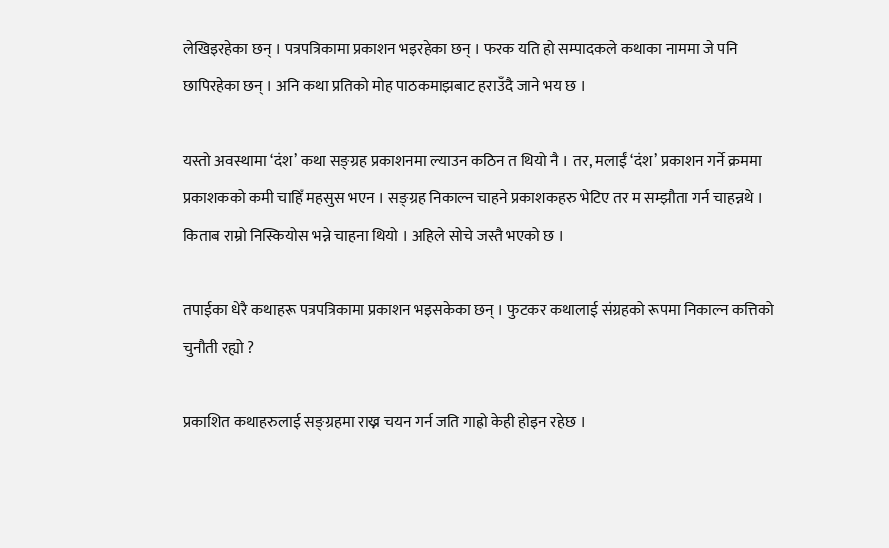लेखिइरहेका छन् । पत्रपत्रिकामा प्रकाशन भइरहेका छन् । फरक यति हो सम्पादकले कथाका नाममा जे पनि छापिरहेका छन् । अनि कथा प्रतिको मोह पाठकमाझबाट हराउँदै जाने भय छ ।

यस्तो अवस्थामा ‘दंश’ कथा सङ्ग्रह प्रकाशनमा ल्याउन कठिन त थियो नै । तर, मलाईं ‘दंश’ प्रकाशन गर्ने क्रममा प्रकाशकको कमी चाहिँ महसुस भएन । सङ्ग्रह निकाल्न चाहने प्रकाशकहरु भेटिए तर म सम्झौता गर्न चाहन्नथे । किताब राम्रो निस्कियोस भन्ने चाहना थियो । अहिले सोचे जस्तै भएको छ ।

तपाईका धेरै कथाहरू पत्रपत्रिकामा प्रकाशन भइसकेका छन् । फुटकर कथालाई संग्रहको रूपमा निकाल्न कत्तिको चुनौती रह्यो ?

प्रकाशित कथाहरुलाई सङ्ग्रहमा राख्न चयन गर्न जति गाह्रो केही होइन रहेछ ।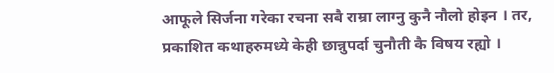आफूले सिर्जना गरेका रचना सबै राम्रा लाग्नु कुनै नौलो होइन । तर, प्रकाशित कथाहरुमध्ये केही छान्नुपर्दा चुनौती कै विषय रह्यो ।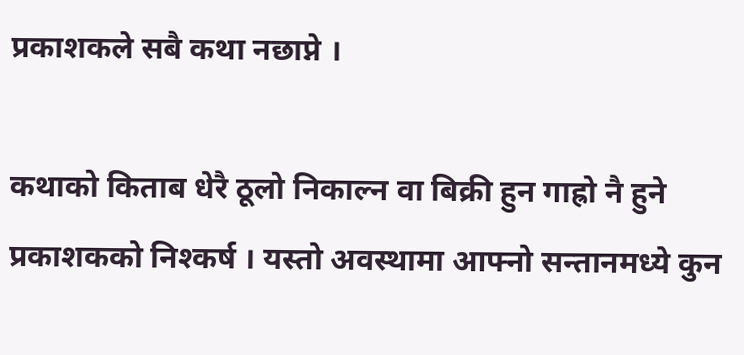प्रकाशकले सबै कथा नछाप्ने ।

कथाको किताब धेरै ठूलो निकाल्न वा बिक्री हुन गाह्रो नै हुने प्रकाशकको निश्कर्ष । यस्तो अवस्थामा आफ्नो सन्तानमध्ये कुन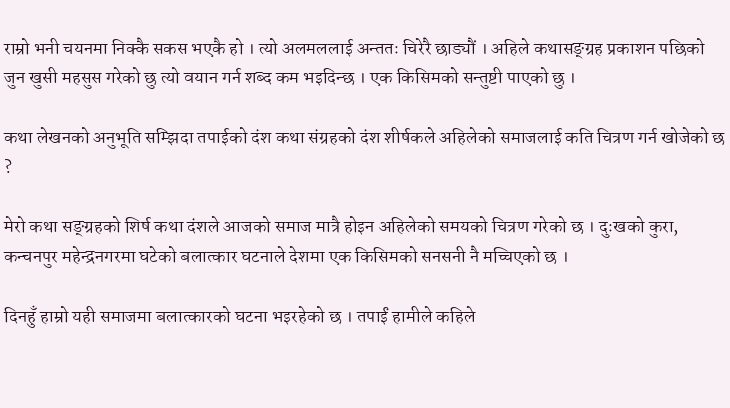राम्रो भनी चयनमा निक्कै सकस भएकै हो । त्यो अलमललाई अन्ततः चिरेरै छाड्यौं । अहिले कथासङ्ग्रह प्रकाशन पछिको जुन खुसी महसुस गरेको छु त्यो वयान गर्न शब्द कम भइदिन्छ । एक किसिमको सन्तुष्टी पाएको छु ।

कथा लेखनको अनुभूति सम्झिदा तपाईको दंश कथा संग्रहको दंश शीर्षकले अहिलेको समाजलाई कति चित्रण गर्न खोजेको छ ?

मेरो कथा सङ्ग्रहको शिर्ष कथा दंशले आजको समाज मात्रै होइन अहिलेको समयको चित्रण गरेको छ । दुःखको कुरा, कन्चनपुर महेन्द्रनगरमा घटेको बलात्कार घटनाले देशमा एक किसिमको सनसनी नै मच्चिएको छ ।

दिनहुँ हाम्रो यही समाजमा बलात्कारको घटना भइरहेको छ । तपाईं हामीले कहिले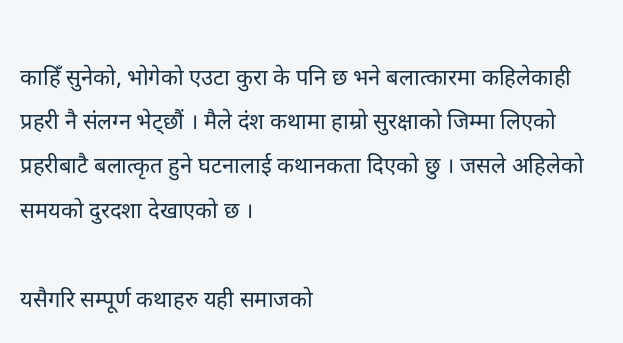काहिँ सुनेको, भोगेको एउटा कुरा के पनि छ भने बलात्कारमा कहिलेकाही प्रहरी नै संलग्न भेट्छौं । मैले दंश कथामा हाम्रो सुरक्षाको जिम्मा लिएको प्रहरीबाटै बलात्कृत हुने घटनालाई कथानकता दिएको छु । जसले अहिलेको समयको दुरदशा देखाएको छ ।

यसैगरि सम्पूर्ण कथाहरु यही समाजको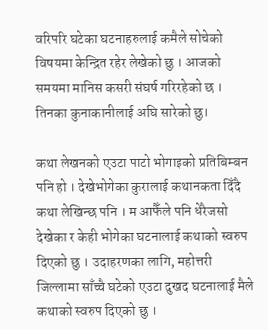वरिपरि घटेका घटनाहरुलाई कमैले सोचेको विषयमा केन्द्रित रहेर लेखेको छु । आजको समयमा मानिस कसरी संघर्ष गरिरहेको छ । तिनका कुनाकानीलाई अघि सारेको छु।

कथा लेखनको एउटा पाटो भोगाइको प्रतिबिम्बन पनि हो । देखेभोगेका कुरालाई कथानकता दिँदै कथा लेखिन्छ पनि । म आफैँले पनि धेरैजसो  देखेका र केही भोगेका घटनालाई कथाको स्वरुप दिएको छु । उदाहरणका लागि, महोत्तरी जिल्लामा साँच्चै घटेको एउटा दुखद घटनालाई मैले कथाको स्वरुप दिएको छु ।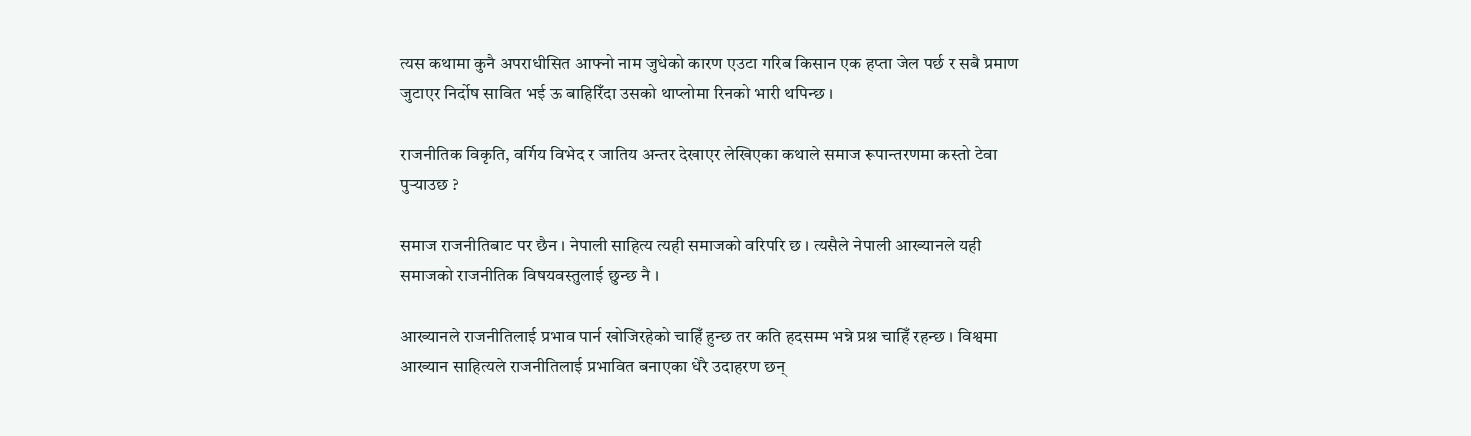त्यस कथामा कुनै अपराधीसित आफ्नो नाम जुधेको कारण एउटा गरिब किसान एक हप्ता जेल पर्छ र सबै प्रमाण जुटाएर निर्दोष सावित भई ऊ बाहिरिँदा उसको थाप्लोमा रिनको भारी थपिन्छ ।

राजनीतिक विकृति, वर्गिय विभेद र जातिय अन्तर देखाएर लेखिएका कथाले समाज रूपान्तरणमा कस्तो टेवा पुर्‍याउछ ?

समाज राजनीतिबाट पर छैन । नेपाली साहित्य त्यही समाजको वरिपरि छ । त्यसैले नेपाली आख्यानले यही समाजको राजनीतिक विषयवस्तुलाई छुन्छ नै ।

आख्यानले राजनीतिलाई प्रभाव पार्न खोजिरहेको चाहिँ हुन्छ तर कति हदसम्म भन्ने प्रश्न चाहिँ रहन्छ । विश्वमा आख्यान साहित्यले राजनीतिलाई प्रभावित बनाएका धेरै उदाहरण छन्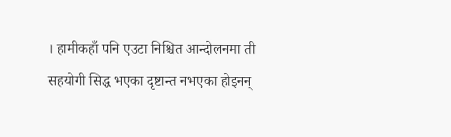। हामीकहाँ पनि एउटा निश्चित आन्दोलनमा ती सहयोगी सिद्ध भएका दृष्टान्त नभएका होइनन्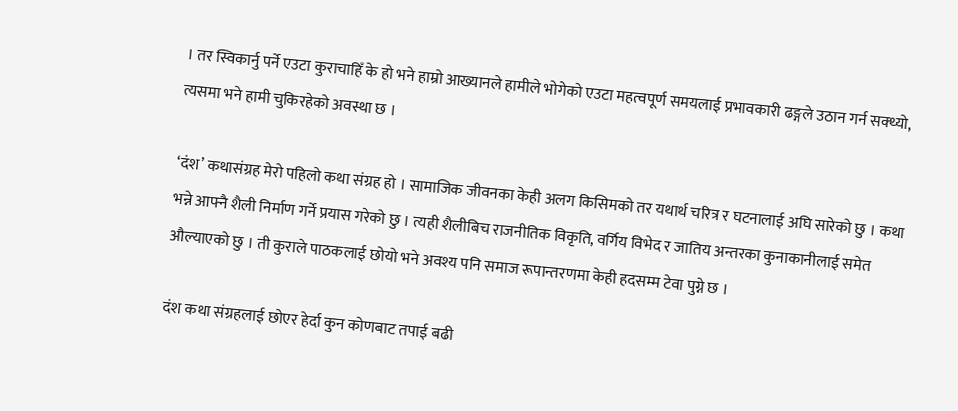। तर स्विकार्नु पर्ने एउटा कुराचाहिँ के हो भने हाम्रो आख्यानले हामीले भोगेको एउटा महत्वपूर्ण समयलाई प्रभावकारी ढङ्गले उठान गर्न सक्थ्यो, त्यसमा भने हामी चुकिरहेको अवस्था छ ।

‘दंश’ कथासंग्रह मेरो पहिलो कथा संग्रह हो । सामाजिक जीवनका केही अलग किसिमको तर यथार्थ चरित्र र घटनालाई अघि सारेको छु । कथा भन्ने आफ्नै शैली निर्माण गर्ने प्रयास गरेको छु । त्यही शैलीबिच राजनीतिक विकृति, वर्गिय विभेद र जातिय अन्तरका कुनाकानीलाई समेत औल्याएको छु । ती कुराले पाठकलाई छोयो भने अवश्य पनि समाज रूपान्तरणमा केही हदसम्म टेवा पुग्ने छ ।

दंश कथा संग्रहलाई छोएर हेर्दा कुन कोणबाट तपाई बढी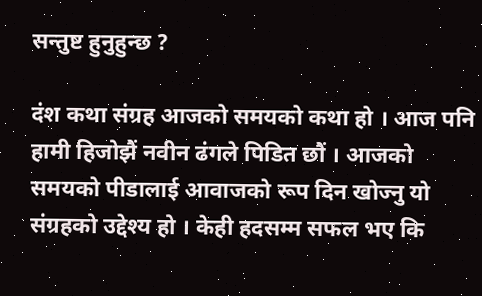सन्तुष्ट हुनुहुन्छ ?

दंश कथा संग्रह आजको समयको कथा हो । आज पनि हामी हिजोझैं नवीन ढंगले पिडित छौं । आजको समयको पीडालाई आवाजको रूप दिन खोज्नु यो संग्रहको उद्देश्य हो । केही हदसम्म सफल भए कि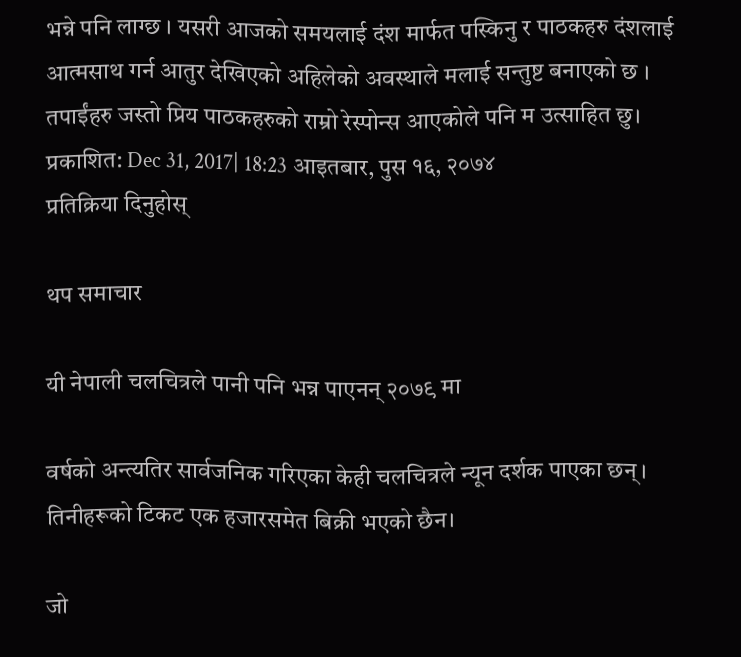भन्ने पनि लाग्छ । यसरी आजको समयलाई दंश मार्फत पस्किनु र पाठकहरु दंशलाई आत्मसाथ गर्न आतुर देखिएको अहिलेको अवस्थाले मलाई सन्तुष्ट बनाएको छ । तपाईंहरु जस्तो प्रिय पाठकहरुको राम्रो रेस्पोन्स आएकोले पनि म उत्साहित छु।
प्रकाशित: Dec 31, 2017| 18:23 आइतबार, पुस १६, २०७४
प्रतिक्रिया दिनुहोस्

थप समाचार

यी नेपाली चलचित्रले पानी पनि भन्न पाएनन् २०७९ मा

वर्षको अन्त्यतिर सार्वजनिक गरिएका केही चलचित्रले न्यून दर्शक पाएका छन्। तिनीहरूको टिकट एक हजारसमेत बिक्री भएको छैन।

जो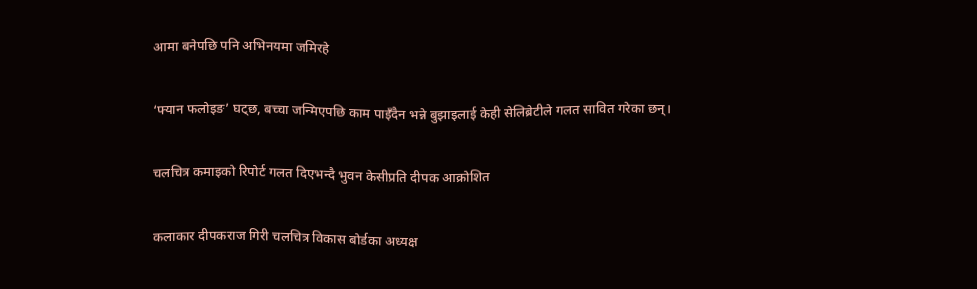आमा बनेपछि पनि अभिनयमा जमिरहे

‘फ्यान फलोइङ’ घट्छ, बच्चा जन्मिएपछि काम पाइँदैन भन्ने बुझाइलाई केही सेलिब्रेटीले गलत सावित गरेका छन्।

चलचित्र कमाइको रिपोर्ट गलत दिएभन्दै भुवन केसीप्रति दीपक आक्रोशित

कलाकार दीपकराज गिरी चलचित्र विकास बोर्डका अध्यक्ष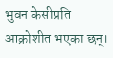भुवन केसीप्रति आक्रोशीत भएका छन्।